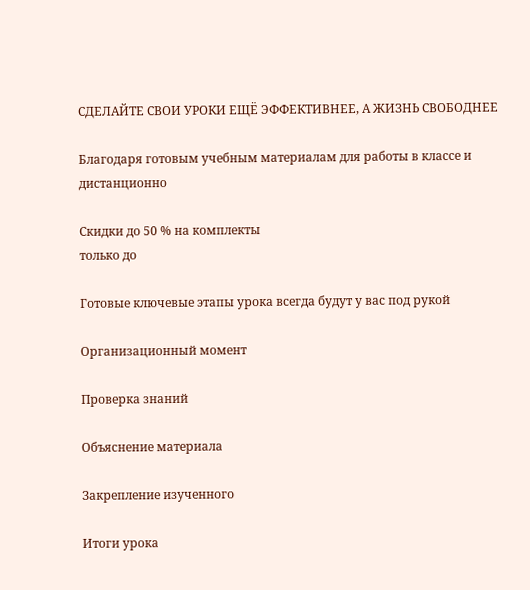СДЕЛАЙТЕ СВОИ УРОКИ ЕЩЁ ЭФФЕКТИВНЕЕ, А ЖИЗНЬ СВОБОДНЕЕ

Благодаря готовым учебным материалам для работы в классе и дистанционно

Скидки до 50 % на комплекты
только до

Готовые ключевые этапы урока всегда будут у вас под рукой

Организационный момент

Проверка знаний

Объяснение материала

Закрепление изученного

Итоги урока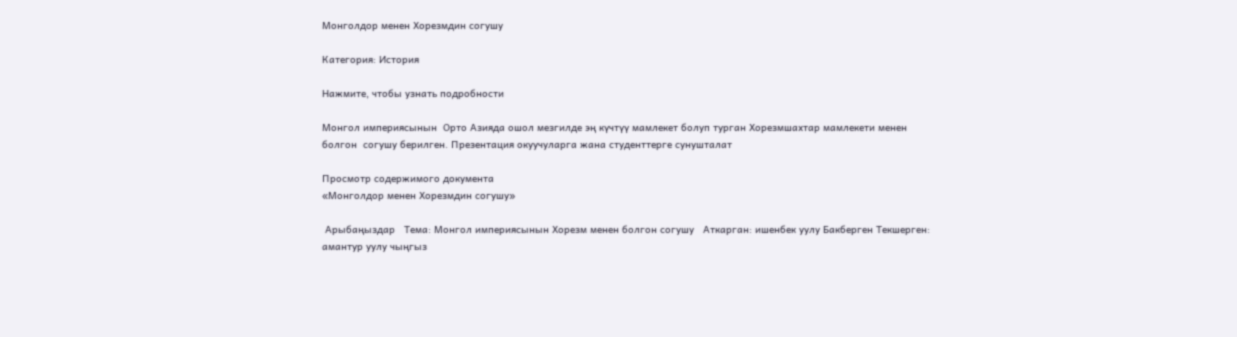Монголдор менен Хорезмдин согушу

Категория: История

Нажмите, чтобы узнать подробности

Монгол империясынын  Орто Азияда ошол мезгилде эң күчтүү мамлекет болуп турган Хорезмшахтар мамлекети менен болгон  согушу берилген. Презентация окуучуларга жана студенттерге сунушталат

Просмотр содержимого документа
«Монголдор менен Хорезмдин согушу»

 Арыбаңыздар   Тема: Монгол империясынын Хорезм менен болгон согушу   Аткарган: ишенбек уулу Бакберген Текшерген: амантур уулу чыңгыз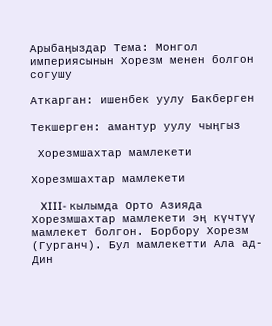Арыбаңыздар Тема: Монгол империясынын Хорезм менен болгон согушу

Аткарган: ишенбек уулу Бакберген

Текшерген: амантур уулу чыңгыз

 Хорезмшахтар мамлекети

Хорезмшахтар мамлекети

   XIII- кылымда Орто Азияда Хорезмшахтар мамлекети эң күчтүү мамлекет болгон. Борбору Хорезм (Гурганч). Бул мамлекетти Ала ад-Дин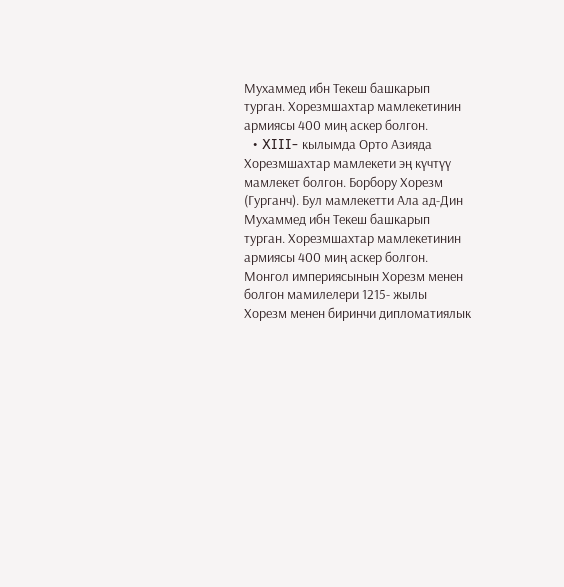Мухаммед ибн Текеш башкарып турган. Хорезмшахтар мамлекетинин армиясы 400 миң аскер болгон.
  • XIII- кылымда Орто Азияда Хорезмшахтар мамлекети эң күчтүү мамлекет болгон. Борбору Хорезм (Гурганч). Бул мамлекетти Ала ад-Дин Мухаммед ибн Текеш башкарып турган. Хорезмшахтар мамлекетинин армиясы 400 миң аскер болгон.
Монгол империясынын Хорезм менен  болгон мамилелери 1215- жылы Хорезм менен биринчи дипломатиялык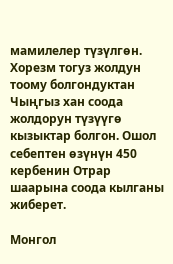мамилелер түзүлгөн. Хорезм тогуз жолдун тоому болгондуктан Чыңгыз хан соода жолдорун түзүүгө кызыктар болгон. Ошол себептен өзүнүн 450 кербенин Отрар шаарына соода кылганы жиберет.

Монгол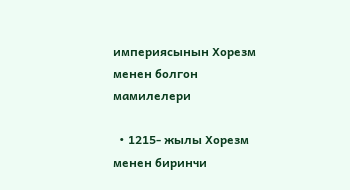империясынын Хорезм менен болгон мамилелери

  • 1215- жылы Хорезм менен биринчи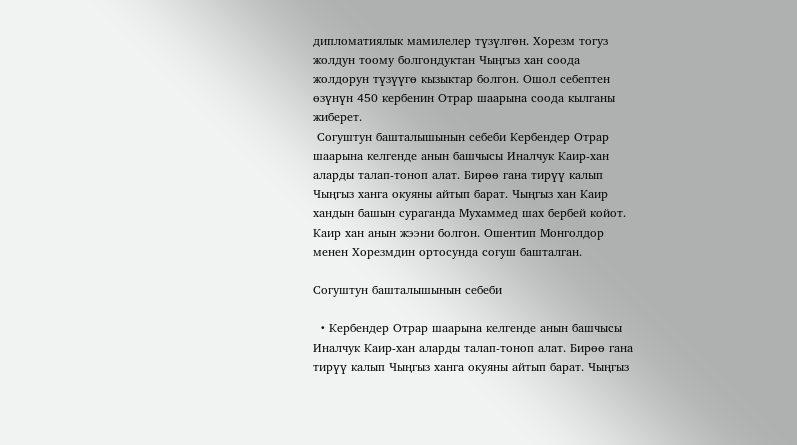дипломатиялык мамилелер түзүлгөн. Хорезм тогуз жолдун тоому болгондуктан Чыңгыз хан соода жолдорун түзүүгө кызыктар болгон. Ошол себептен өзүнүн 450 кербенин Отрар шаарына соода кылганы жиберет.
 Согуштун башталышынын себеби Кербендер Отрар шаарына келгенде анын башчысы Иналчук Каир-хан аларды талап-тоноп алат. Бирөө гана тирүү калып Чыңгыз ханга окуяны айтып барат. Чыңгыз хан Каир хандын башын сураганда Мухаммед шах бербей койот. Каир хан анын жээни болгон. Ошентип Монголдор менен Хорезмдин ортосунда согуш башталган.

Согуштун башталышынын себеби

  • Кербендер Отрар шаарына келгенде анын башчысы Иналчук Каир-хан аларды талап-тоноп алат. Бирөө гана тирүү калып Чыңгыз ханга окуяны айтып барат. Чыңгыз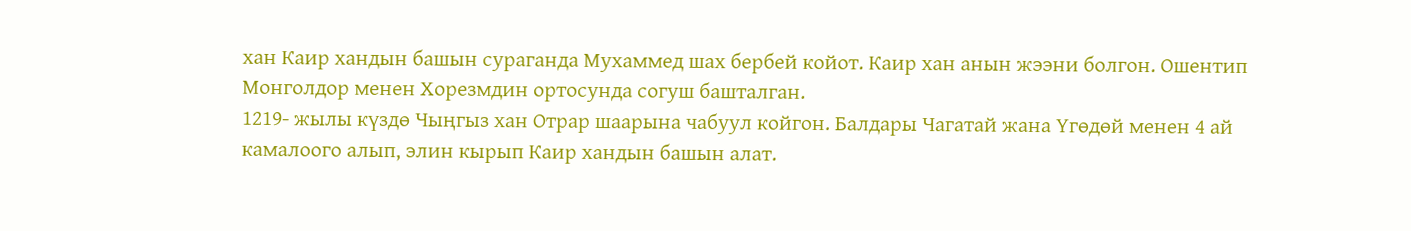хан Каир хандын башын сураганда Мухаммед шах бербей койот. Каир хан анын жээни болгон. Ошентип Монголдор менен Хорезмдин ортосунда согуш башталган.
1219- жылы күздө Чыңгыз хан Отрар шаарына чабуул койгон. Балдары Чагатай жана Үгөдөй менен 4 ай камалоого алып, элин кырып Каир хандын башын алат.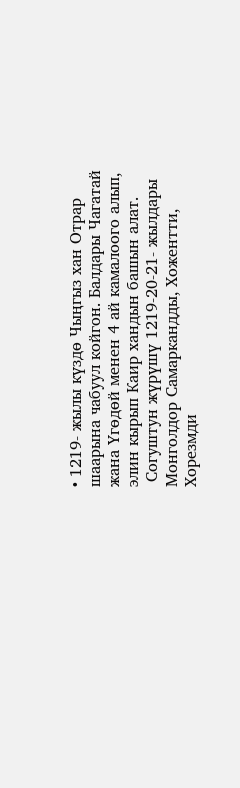• 1219- жылы күздө Чыңгыз хан Отрар шаарына чабуул койгон. Балдары Чагатай жана Үгөдөй менен 4 ай камалоого алып, элин кырып Каир хандын башын алат.
 Согуштун жүрүшү 1219-20-21- жылдары Монголдор Самаркандды, Хожентти, Хорезмди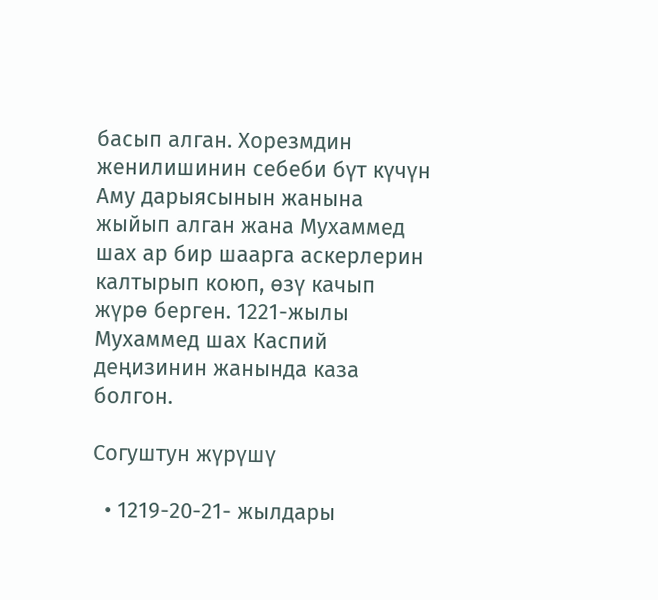басып алган. Хорезмдин женилишинин себеби бүт күчүн Аму дарыясынын жанына жыйып алган жана Мухаммед шах ар бир шаарга аскерлерин калтырып коюп, өзү качып жүрө берген. 1221-жылы Мухаммед шах Каспий деңизинин жанында каза болгон.

Согуштун жүрүшү

  • 1219-20-21- жылдары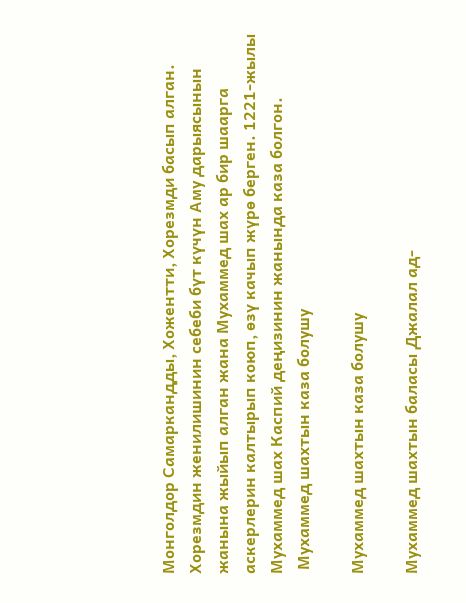Монголдор Самаркандды, Хожентти, Хорезмди басып алган. Хорезмдин женилишинин себеби бүт күчүн Аму дарыясынын жанына жыйып алган жана Мухаммед шах ар бир шаарга аскерлерин калтырып коюп, өзү качып жүрө берген. 1221-жылы Мухаммед шах Каспий деңизинин жанында каза болгон.
 Мухаммед шахтын каза болушу

Мухаммед шахтын каза болушу

Мухаммед шахтын баласы Джалал ад-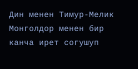Дин менен Тимур-Мелик Монголдор менен бир канча ирет согушуп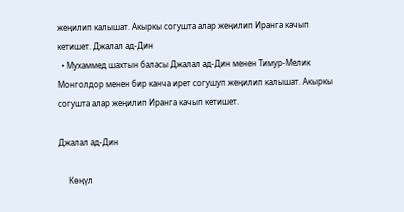жеңилип калышат. Акыркы согушта алар жеңилип Иранга качып кетишет. Джалал ад-Дин
  • Мухаммед шахтын баласы Джалал ад-Дин менен Тимур-Мелик Монголдор менен бир канча ирет согушуп жеңилип калышат. Акыркы согушта алар жеңилип Иранга качып кетишет.

Джалал ад-Дин

     Көңүл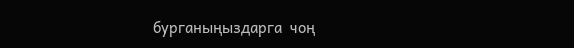бурганыңыздарга  чоң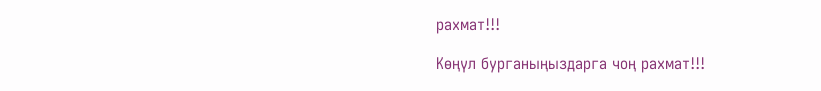рахмат!!!

Көңүл бурганыңыздарга чоң рахмат!!!